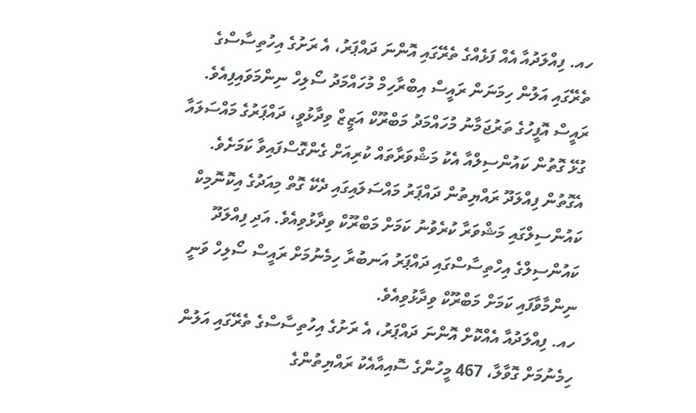ހއ. ފިއްލަދުއާ އެއް ފަޅެއްގެ ތެރޭގައި އޮންނަ ދައްޕަރު، އެ ރަށުގެ އިހުތިސާސްގެ ތެރޭގައި އަލުން ހިމަނަން ރައީސް އިބްރާހިމް މުހައްމަދު ސޯލިހް ނިންމަވައިފިއެވެ.
ރައީސް އޮފީހުގެ ތަރުޖަމާނު މުހައްމަދު މަބްރޫކް އަޒީޒް ވިދާޅުވީ، ދައްޕަރުގެ މައްސަލައާ ގުޅޭ ގޮތުން ކައުންސިލްއާ އެކު މަޝްވަރާތައް ކުރިއަށް ގެންގޮސްފައިވާ ކަމަށެވެ. އެގޮތުން ފިއްލަދޫ ރައްޔިތުން ދައްޕަރު މައްސަލައިގައި ދެކޭ ގޮތް މިއަދުގެ އިކޮނޮމިކް ކައުންސިލްގައި މަޝްވަރާ ކުރެވުނު ކަމަށް މަބްރޫކް ވިދާޅުވިއެވެ. އަދި ފިއްލަދޫ ކައުންސިލްގެ އިހްތިސާސްގައި ދައްޕަރު އަނބުރާ ހިމެނުމަށް ރައީސް ސޯލިހް ވަނީ ނިންމާވާފައި ކަމަށް މަބްރޫކް ވިދާޅުވިއެވެ.
ހއ. ފިއްލަދުއާ އެއްކޮށް އޮންނަ ދައްޕަރު، އެ ރަށުގެ އިހުތިސާސްގެ ތެރޭގައި އަލުން ހިމެނުމަށް ގޮވާލާ، 467 މީހުންގެ ސޮއިއާއެކު ރައްޔިތުންގެ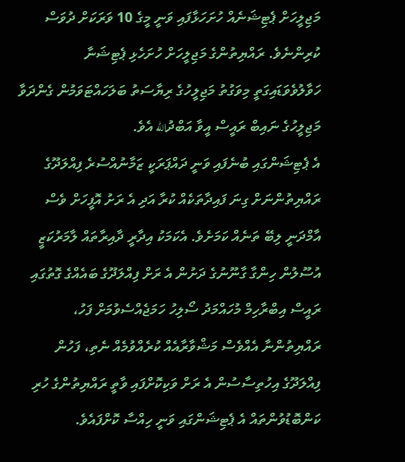މަޖިލީހަށް ޕެޓިޝަނެއް ހުށަހަޅާފައި ވަނީ މީގެ 10 ވަރަކަށް ދުވަސް ކުރިންނެވެ. ރައްޔިތުންގެ މަޖިލީހަށް ހުށަހެޅި ޕެޓިޝަނާ ހަވާލުވެވަޑައިގަތީ މިވަގުތު މަޖިލީހުގެ ރިޔާސަތު ބަލަހައްޓަވަމުން ގެންދަވާ މަޖިލީހުގެ ނައިބް ރައީސް އީވާ އަބްދުالله އެވެ.
އެ ޕެޓިޝަންގައި ބުނެފައި ވަނީ ދައްޕަރަކީ ޒަމާނުއްސުރެ ފިއްލަދޫގެ ރައްޔިތުންނަށް ގިނަ ފައިދާތަކެއް ކުރާ އަދި އެ ރަށު އޮފީހަށް ވެސް އާމްދަނީ ލިބޭ ތަނެއް ކަމަށެވެ. އެކަމަކު އިދާރީ ދާއިރާތައް ލާމަރުކަޒީ އުސޫލުން ހިންގާ ގާނޫނުގެ ދަށުން އެ ރަށް ފިއްލަދޫގެ ބައެއްގެ ގޮތުގައި ރައީސް އިބްރާހިމް މުހައްމަދު ސޯލިހު ހަމަޖެއްސެވުމަށް ފަހު، ރައްޔިތުންނާ އެއްވެސް މަޝްވާރާއެއް ކުރެއްވުމެއް ނެތި، ފަހުން ފިއްލަދޫގެ އިހުތިސާސުން އެ ރަށް ވަކިކޮށްފައި ވާތީ ރައްޔިތުންގެ ހުރި ކަންބޮޑުވުންތައް އެ ޕެޓިޝަންގައި ވަނީ ހިއްސާ ކޮށްފައެވެ.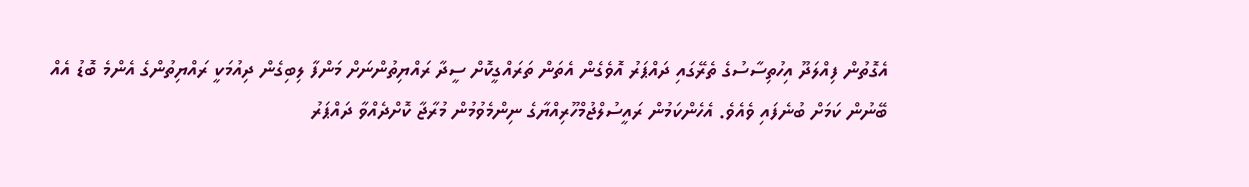އެގޮތުން ފިއްލަދޫ އިހުތިސާސުގެ ތެރޭގައި ދައްޕަރު އޮވެގެން އެތަން ތަރައްގީކޮށް ސީދާ ރައްޔިތުންނަށް މަންފާ ލިބިގެން ދިއުމަކީ ރައްޔިތުންގެ އެންމެ ބޮޑު އެއް ބޭނުން ކަމަށް ބުނެފައި ވެއެވެ. އެހެންކަމުން ރައީސުލްޖުމްހޫރިއްޔާގެ ނިންމެވުމުން މުރާޖާ ކޮށްދެއްވާ ދައްޕަރު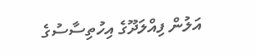އަލުން ފިއްލަދޫގެ އިހުތިސާސުގެ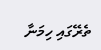ތެރޭގައި ހިމަނާ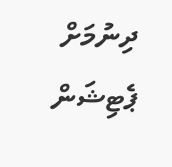ދިނުމަށް ޕެޓިޝަން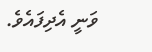ވަނީ އެދިފައެވެ.